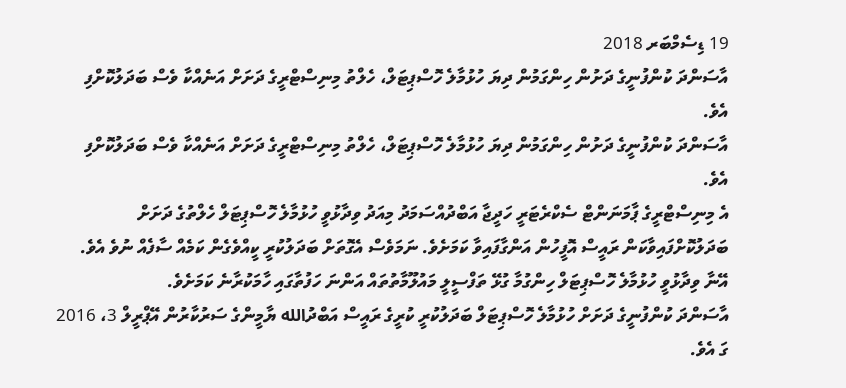19 ޑިސެމްބަރ 2018
އާސަންދަ ކުންފުނީގެ ދަށުން ހިންގަމުން ދިޔަ ހުޅުމާލެ ހޮސްޕިޓަލް، ހެލްތު މިނިސްޓްރީގެ ދަށަށް އަނެއްކާ ވެސް ބަދަލުކޮށްފި އެވެ.
އާސަންދަ ކުންފުނީގެ ދަށުން ހިންގަމުން ދިޔަ ހުޅުމާލެ ހޮސްޕިޓަލް، ހެލްތު މިނިސްޓްރީގެ ދަށަށް އަނެއްކާ ވެސް ބަދަލުކޮށްފި އެވެ.
އެ މިނިސްޓްރީގެ ޕާމަނަންޓް ސެކްރެޓަރީ ހަދީޖާ އަބްދުއްސަމަދު މިއަދު ވިދާޅުވީ ހުޅުމާލެ ހޮސްޕިޓަލް ހެލްތުގެ ދަށަށް ބަދަލުކޮށްފައިވާކަން ރައީސް އޮފީހުން އަންގާފައިވާ ކަމަށެވެ. ނަމަވެސް އެގޮތަށް ބަދަލުކުރީ ކީއްވެގެން ކަމެއް ސާފެއް ނުވެ އެވެ.
އޭނާ ވިދާޅުވީ ހުޅުމާލެ ހޮސްޕިޓަލް ހިންގުމާ ގުޅޭ ތަފްސީލީ މައުލޫމާތުތައް އަންނަ ހަފުތާގައި ހާމަކުރާނެ ކަމަށެވެ.
އާސަންދަ ކުންފުނީގެ ދަށަށް ހުޅުމާލެ ހޮސްޕިޓަލް ބަދަލުކުރީ ކުރީގެ ރައީސް އަބްދުالله ޔާމީންގެ ސަރުކާރުން އޭޕްރީލް 3، 2016 ގަ އެވެ.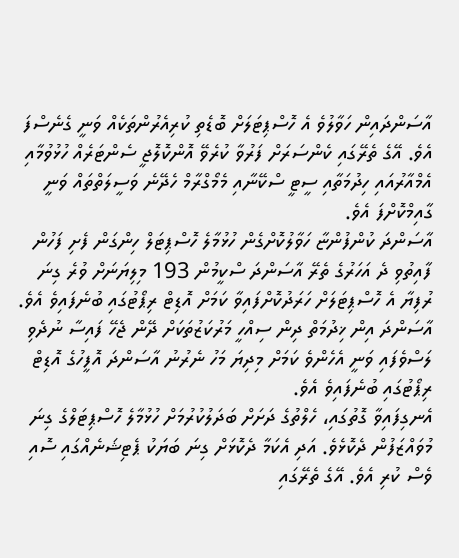އާސަންދައިން ހަވާލުވެ އެ ހޮސްޕިޓަލަށް ބޮޑެތި ކުރިއެރުންތަކެއް ވަނީ ގެނެސްފަ އެވެ. އޭގެ ތެރޭގައި ކެންސަރަށް ފަރުވާ ކުރެވޭ އޮންކޮލޮޖީ ސެންޓަރެއް ހުޅުވުމާއި އެމްއާރުއައި ހިދުމަތާއި ސީޓީ ސްކޭނާއި މެމޯގްރާމް ހެދޭނެ ވަސީލަތްތައް ވަނީ ގާއިމްކޮށްފަ އެވެ.
އާސަންދަ ކުންފުންޏާ ހަވާލުކޮށްގެން ހުޅުމާލެ ހޮސްޕިޓަލް ހިންގަން ފެށި ފަހުން ފާއިތުވި ދެ އަހަރުގެ ތެރޭ އާސަންދަ ސްކީމުން 193 މިލިޔަނަށް ވުރެ ގިނަ ރުފިޔާ އެ ހޮސްޕިޓަލަށް ހަރަދުކޮށްފައިވާ ކަމަށް އޮޑިޓް ރިޕޯޓުގައި ބުނެފައިވެ އެވެ. އާސަންދަ އިން ޚިދުމަތް ދިން ސިއްހީ މަރުކަޒުތަކަށް ދޭން ޖެހޭ ފައިސާ ނުދެވި ލަސްވެފައި ވަނީ އެހެންވެ ކަމަށް މިދިޔަ މަހު ނެރުނު އާސަންދަ އޮފީހުގެ އޮޑިޓް ރިޕޯޓުގައި ބުނެފައިވެ އެވެ.
އެނގިފައިވާ ގޮތުގައި، ހެލްތުގެ ދަށަށް ބަދަލުކުރުމަށް ހުޅުމާލެ ހޮސްޕިޓަލްގެ ގިނަ މުވައްޒަފުން ދެކޮޅެވެ. އަދި އެކަމާ ދެކޮޅަށް ގިނަ ބަޔަކު ޕެޓިޝަނެއްގައި ސޮއި ވެސް ކުރި އެވެ. އޭގެ ތެރޭގައި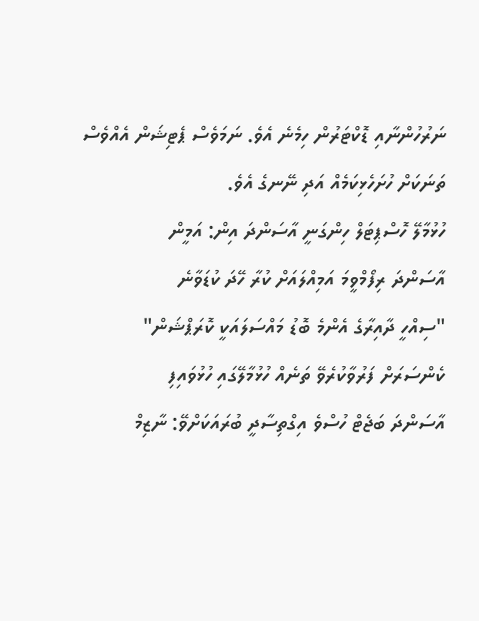ނަރުހުންނާއި ޑޮކްޓަރުން ހިމެނެ އެވެ. ނަމަވެސް ޕެޓިޝަން އެއްވެސް ތަނަކަށް ހުށަހެޅިކަމެއް އަދި ނޭނގެ އެވެ.
ހުޅުމާލޭ ހޮސްޕިޓަލް ހިންގަނީ އާސަންދަ އިން: އަމީން
އާސަންދަ ރިފޯމްވީމަ އަމިއްލައަށް ކުރާ ހޭދަ ކުޑަވާނެ
"ސިއްހީ ދާއިރާގެ އެންމެ ބޮޑު މައްސަލައަކީ ކޮރަޕްޝަން"
ކެންސަރަށް ފަރުވާކުރެވޭ ތަނެއް ހުޅުމާލޭގައި ހުޅުވައިފި
އާސަންދަ ބަޖެޓް ހުސްވެ އިގްތިސާދީ ބުރައަކަށްވޭ: ނާޒިމް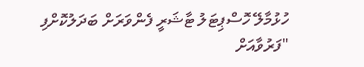ހުޅުމާލޭ ހޮސްޕިޓަލު ޓާޝަރީ ފެންވަރަށް ބަދަލުކޮށްފި
"ފަރުވާއަށް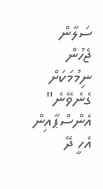ސަލާން ޖެހުން ނިމުމަކަށް ގެނެވޭނެ"
އެންސްޕާއިން އެހީ ދޭ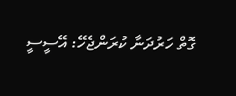ގޮތް ހަރުދަނާ ކުރަންޖެހޭ: އޭސީސީ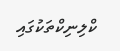ކްލިނިކްތަކުގައި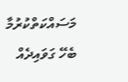މަސައްކަތްކުރުމާ ބެހޭ ގަވައިދެއް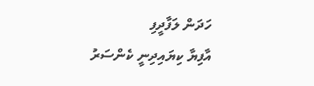ހަދަން ލަފާދީފި
އާފިޔާ ކިޔައިދިނީ ކެންސަރު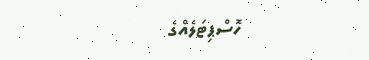ހޮސްޕިޓަލެއްގެ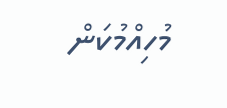މުހިއްމުކަން